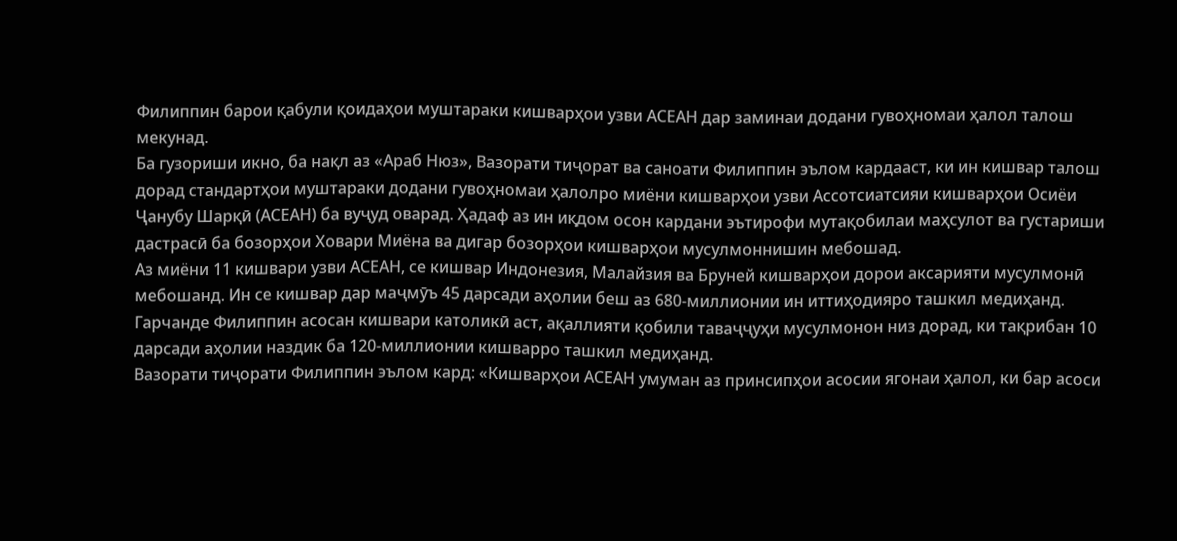Филиппин барои қабули қоидаҳои муштараки кишварҳои узви АСЕАН дар заминаи додани гувоҳномаи ҳалол талош мекунад.
Ба гузориши икно, ба нақл аз «Араб Нюз», Вазорати тиҷорат ва саноати Филиппин эълом кардааст, ки ин кишвар талош дорад стандартҳои муштараки додани гувоҳномаи ҳалолро миёни кишварҳои узви Ассотсиатсияи кишварҳои Осиёи Ҷанубу Шарқӣ (АСЕАН) ба вуҷуд оварад. Ҳадаф аз ин иқдом осон кардани эътирофи мутақобилаи маҳсулот ва густариши дастрасӣ ба бозорҳои Ховари Миёна ва дигар бозорҳои кишварҳои мусулмоннишин мебошад.
Аз миёни 11 кишвари узви АСЕАН, се кишвар Индонезия, Малайзия ва Бруней кишварҳои дорои аксарияти мусулмонӣ мебошанд. Ин се кишвар дар маҷмӯъ 45 дарсади аҳолии беш аз 680-миллионии ин иттиҳодияро ташкил медиҳанд.
Гарчанде Филиппин асосан кишвари католикӣ аст, ақаллияти қобили таваҷҷуҳи мусулмонон низ дорад, ки тақрибан 10 дарсади аҳолии наздик ба 120-миллионии кишварро ташкил медиҳанд.
Вазорати тиҷорати Филиппин эълом кард: «Кишварҳои АСЕАН умуман аз принсипҳои асосии ягонаи ҳалол, ки бар асоси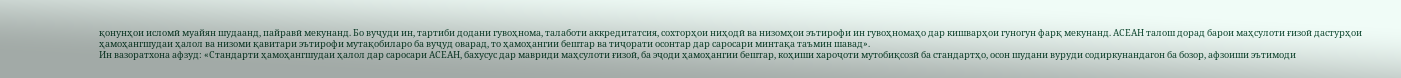қонунҳои исломӣ муайян шудаанд, пайравӣ мекунанд. Бо вуҷуди ин, тартиби додани гувоҳнома, талаботи аккредитатсия, сохторҳои ниҳодӣ ва низомҳои эътирофи ин гувоҳномаҳо дар кишварҳои гуногун фарқ мекунанд. АСЕАН талош дорад барои маҳсулоти ғизоӣ дастурҳои ҳамоҳангшудаи ҳалол ва низоми қавитари эътирофи мутақобиларо ба вуҷуд оварад, то ҳамоҳангии бештар ва тиҷорати осонтар дар саросари минтақа таъмин шавад».
Ин вазоратхона афзуд: «Стандарти ҳамоҳангшудаи ҳалол дар саросари АСЕАН, бахусус дар мавриди маҳсулоти ғизоӣ, ба эҷоди ҳамоҳангии бештар, коҳиши хароҷоти мутобиқсозӣ ба стандартҳо, осон шудани вуруди содиркунандагон ба бозор, афзоиши эътимоди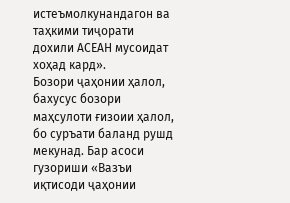истеъмолкунандагон ва таҳкими тиҷорати дохили АСЕАН мусоидат хоҳад кард».
Бозори ҷаҳонии ҳалол, бахусус бозори маҳсулоти ғизоии ҳалол, бо суръати баланд рушд мекунад. Бар асоси гузориши «Вазъи иқтисоди ҷаҳонии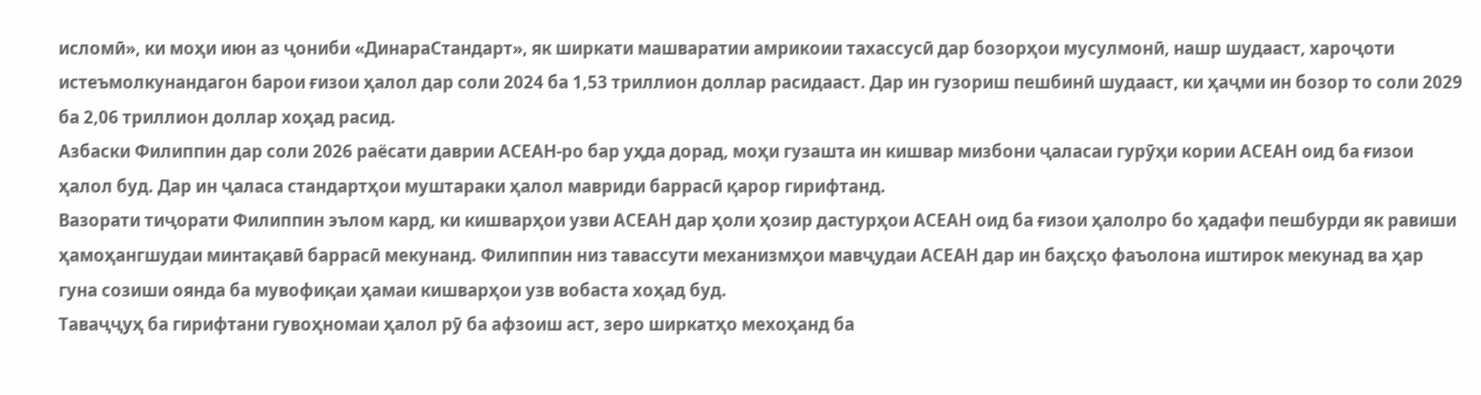исломӣ», ки моҳи июн аз ҷониби «ДинараСтандарт», як ширкати машваратии амрикоии тахассусӣ дар бозорҳои мусулмонӣ, нашр шудааст, хароҷоти истеъмолкунандагон барои ғизои ҳалол дар соли 2024 ба 1,53 триллион доллар расидааст. Дар ин гузориш пешбинӣ шудааст, ки ҳаҷми ин бозор то соли 2029 ба 2,06 триллион доллар хоҳад расид.
Азбаски Филиппин дар соли 2026 раёсати даврии АСЕАН-ро бар уҳда дорад, моҳи гузашта ин кишвар мизбони ҷаласаи гурӯҳи кории АСЕАН оид ба ғизои ҳалол буд. Дар ин ҷаласа стандартҳои муштараки ҳалол мавриди баррасӣ қарор гирифтанд.
Вазорати тиҷорати Филиппин эълом кард, ки кишварҳои узви АСЕАН дар ҳоли ҳозир дастурҳои АСЕАН оид ба ғизои ҳалолро бо ҳадафи пешбурди як равиши ҳамоҳангшудаи минтақавӣ баррасӣ мекунанд. Филиппин низ тавассути механизмҳои мавҷудаи АСЕАН дар ин баҳсҳо фаъолона иштирок мекунад ва ҳар гуна созиши оянда ба мувофиқаи ҳамаи кишварҳои узв вобаста хоҳад буд.
Таваҷҷуҳ ба гирифтани гувоҳномаи ҳалол рӯ ба афзоиш аст, зеро ширкатҳо мехоҳанд ба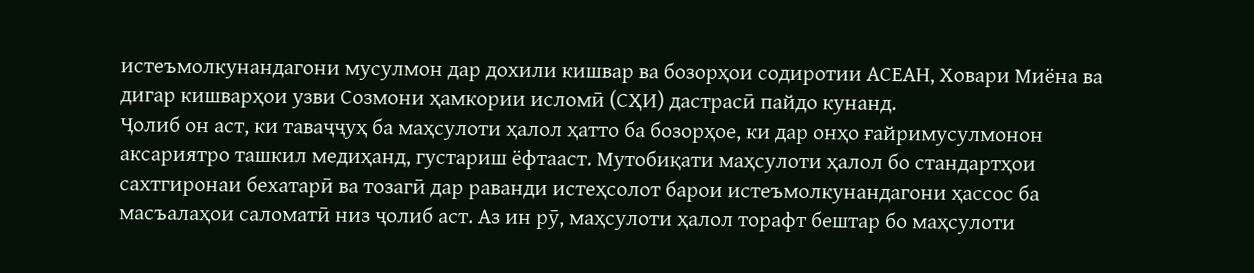истеъмолкунандагони мусулмон дар дохили кишвар ва бозорҳои содиротии АСЕАН, Ховари Миёна ва дигар кишварҳои узви Созмони ҳамкории исломӣ (СҲИ) дастрасӣ пайдо кунанд.
Ҷолиб он аст, ки таваҷҷуҳ ба маҳсулоти ҳалол ҳатто ба бозорҳое, ки дар онҳо ғайримусулмонон аксариятро ташкил медиҳанд, густариш ёфтааст. Мутобиқати маҳсулоти ҳалол бо стандартҳои сахтгиронаи бехатарӣ ва тозагӣ дар раванди истеҳсолот барои истеъмолкунандагони ҳассос ба масъалаҳои саломатӣ низ ҷолиб аст. Аз ин рӯ, маҳсулоти ҳалол торафт бештар бо маҳсулоти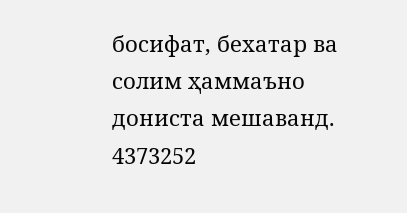босифат, бехатар ва солим ҳаммаъно дониста мешаванд.
4373252